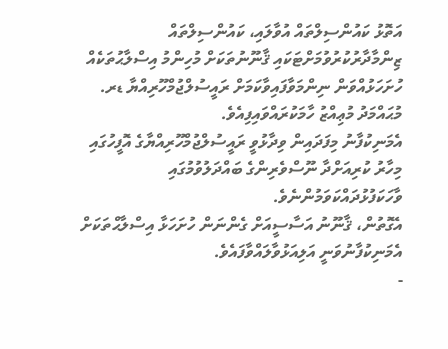އަތޮޅު ކައުންސިލްތައް އުވާލައި، ކައުންސިލްތައް ޒިންމާދާރުކުރުވުމަށްޓަކައި ޤާނޫނުތަކަށް މުހިންމު އިސްލާޙުތަކެއް ހުށަހަޅުއްވަން ނިންމަވާފައިވާކަމަށް ރައީސުލްޖުމްހޫރިއްޔާ ޑރ. މުޙައްމަދު މުޢިއްޒު ހާމަކުރައްވައިފިއެވެ.
އެމަނިކުފާނު މިފަދައިން ވިދާޅުވީ ރައީސުލްޖުމްހޫރިއްޔާގެ އޮފީހުގައި މިހާރު ކުރިއަށްދާ ނޫސްވެރިންގެ ބައްދަލުވުމުގައި ވާހަކަފުޅުދައްކަވަމުންނެވެ.
އެގޮތުން، ޤާނޫނު އަސާސީއަށް ގެންނަން ހުށަހަޅާ އިސްލާޙްތަކަށް އެމަނިކުފާނުވަނީ އަލިއަޅުވާލައްވާފައެވެ.
-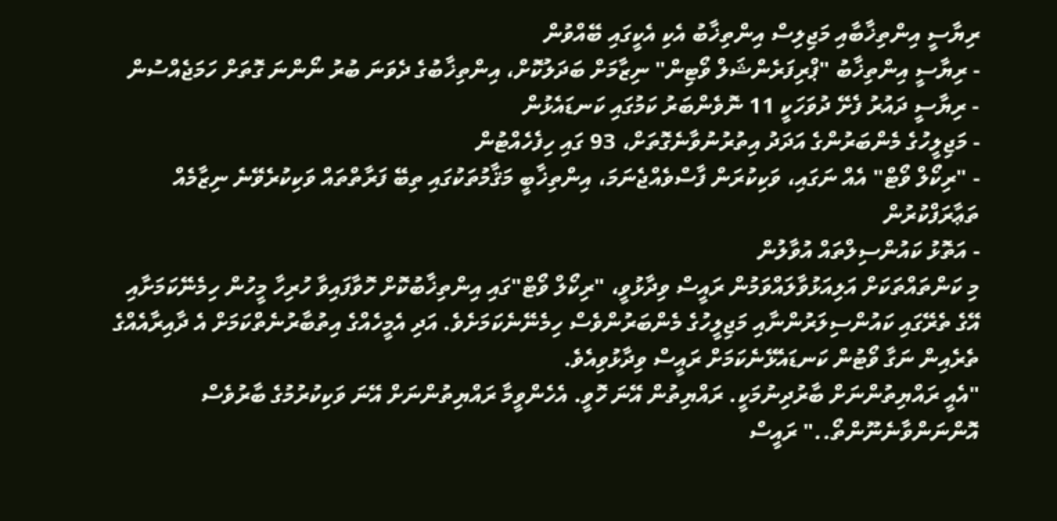ރިޔާސީ އިންތިޚާބާއި މަޖިލިސް އިންތިޚާބު އެކި އެކީގައި ބޭއްވުން
- ރިޔާސީ އިންތިޚާބު "ޕްރިފަރެންޝަލް ވޯޓިން" ނިޒާމަށް ބަދަލުކޮށް، އިންތިޚާބުގެ ދެވަނަ ބުރު ނޯންނަ ގޮތަށް ހަމަޖެއްސުން
- ރިޔާސީ ދައުރު ފެށޭ ދުވަހަކީ 11 ނޮވެންބަރު ކަމުގައި ކަނޑައެޅުން
- މަޖިލީހުގެ މެންބަރުންގެ އަދަދު އިތުރުނުވާނެގޮތަށް، 93 ގައި ހިފެހެއްޓުން
- "ރިކޯލް ވޯޓް" އެއް ނަގައި، ވަކިކުރަން ފާސްވެއްޖެނަމަ، އިންތިޚާބީ މަޤާމުތަކުގައި ތިބޭ ފަރާތްތައް ވަކިކުރެވޭނެ ނިޒާމެއް ތަޢާރަފްކުރުން
- އަތޮޅު ކައުންސިލްތައް އުވާލުން
މި ކަންތައްތަކަށް އަލިއަޅުވާލައްވަމުން ރައީސް ވިދާޅުވީ، "ރިކޯލް ވޯޓް"ގައި އިންތިޚާބުކޮށް ހޮވާފައިވާ ހުރިހާ މީހުން ހިމެނޭކަމަށާއި އޭގެ ތެރޭގައި ކައުންސިލަރުންނާއި މަޖިލީހުގެ މެންބަރުންވެސް ހިމެނޭނެކަމަށެވެ. އަދި އެމީހެއްގެ އިތުބާރުނެތްކަމަށް އެ ދާއިރާއެއްގެ ތެރެއިން ނަގާ ވޯޓުން ކަނޑައެޅޭނެކަމަށް ރައީސް ވިދާޅުވިއެވެ.
"އެއީ ރައްޔިތުންނަށް ބާރުދިނުމަކީ. ރައްޔިތުން އޭނަ ހޮވީ. އެހެންވީމާ ރައްޔިތުންނަށް އޭނަ ވަކިކުރުމުގެ ބާރުވެސް އޮންނަންވާނެނޫންތޯ.." ރައީސް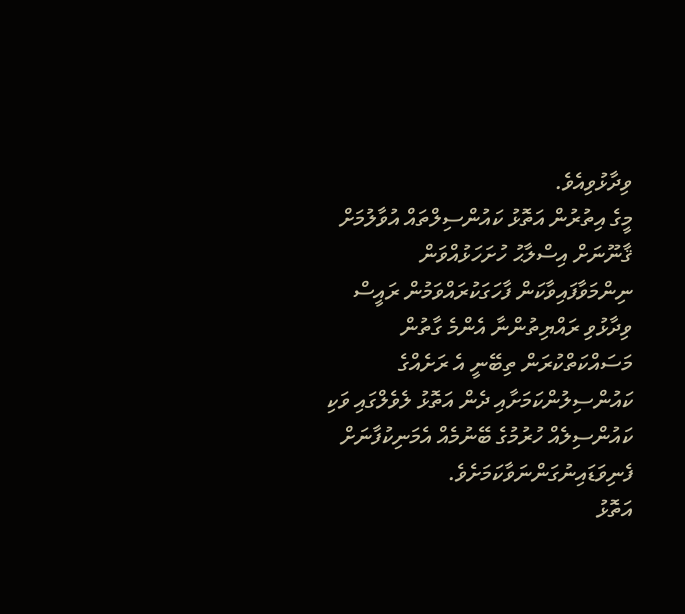ވިދާޅުވިއެވެ.
މީގެ އިތުރުން އަތޮޅު ކައުންސިލްތައް އުވާލުމަށް ޤާނޫނަށް އިސްލާޙު ހުށަހަޅުއްވަން ނިންމަވާފައިވާކަން ފާހަގަކުރައްވަމުން ރައީސް ވިދާޅުވި ރައްޔިތުންނާ އެންމެ ގާތުން މަސައްކަތްކުރަން ތިބޭނީ އެ ރަށެއްގެ ކައުންސިލުންކަމަށާއި ދެން އަތޮޅު ލެވެލްގައި ވަކި ކައުންސިލެއް ހުރުމުގެ ބޭނުމެއް އެމަނިކުފާނަށް ފެނިވަޑައިނުގަންނަވާކަމަށެވެ.
އަތޮޅު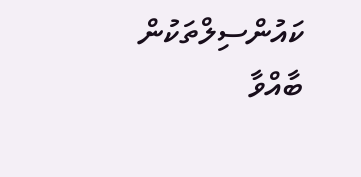ކައުންސިލްތަކުން ބާއްވާ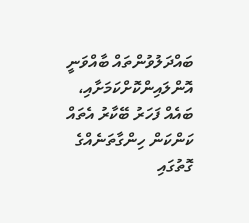ބައްދަލުވުންތައް ބާއްވަނީ އޮންލައިންކޮށްކަމަށާއި، ބައެއް ފަހަރު ބޭކާރު އެތައް ކަންކަން ހިންގާތަނެއްގެ ގޮތުގައި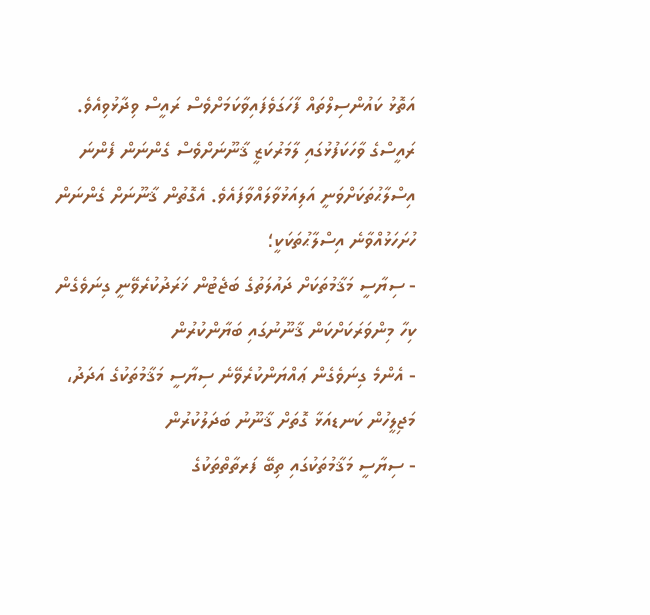އަތޮޅު ކައުންސިލްތައް ފާހަގަވެފައިވާކަމަށްވެސް ރައީސް ވިދާޅުވިއެވެ.
ރައީސްގެ ވާހަކަފުޅުގައި ލާމަރުކަޒީ ޤާނޫނަށްވެސް ގެންނަން ފެންނަ އިސްލާޙުތަކަށްވަނީ އަލިއަޅުވާލައްވާފައެވެ. އެގޮތުން ޤާނޫނަށް ގެންނަން ހުށަހަޅުއްވާނެ އިސްލާޙުތަކަކީ؛
- ސިޔާސީ މަޤާމުތަކަށް ދައުލަތުގެ ބަޖެޓުން ޚަރަދުކުރެވޭނީ ގިނަވެގެން ކިހާ މިންވަރަކަށްކަން ޤާނޫނުގައި ބަޔާންކުރުން
- އެންމެ ގިނަވެގެން ޢައްޔަންކުރެވޭނެ ސިޔާސީ މަޤާމުތަކުގެ އަދަދު، މަޖިލީހުން ކަނޑއަޅާ ގޮތަށް ޤާނޫނު ބަދަލުކުރުން
- ސިޔާސީ މަޤާމުތަކުގައި ތިބޭ ފަރތާތްތަކުގެ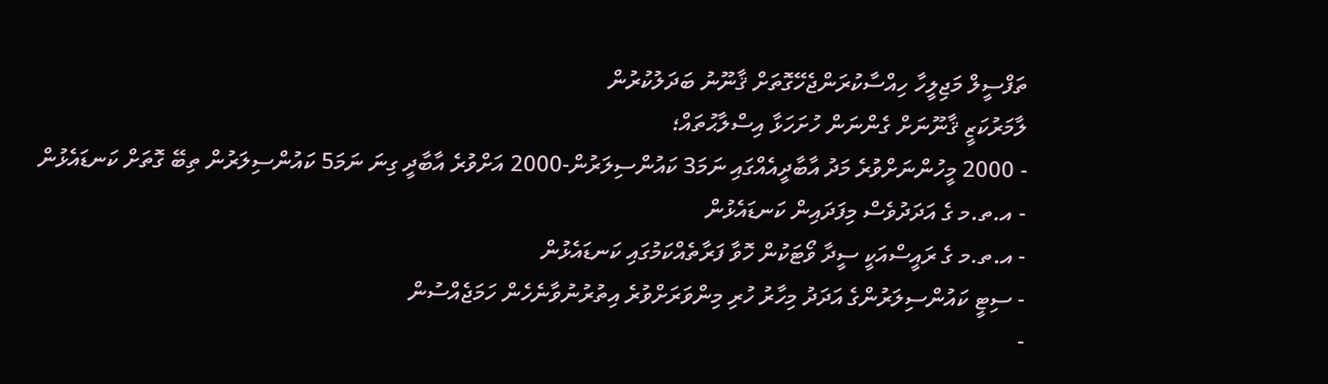ތަފްސީލް މަޖިލީހާ ހިއްސާކުރަންޖެހޭގޮތަށް ޤާނޫނު ބަދަލުކުރުން
ލާމަރުކަޒީ ޤާނޫނަށް ގެންނަން ހުށަހަޅާ އިސްލާޙުތައް؛
- 2000 މީހުންނަށްވުރެ މަދު އާބާދީއެއްގައި ނަމަ3 ކައުންސިލަރުން-2000 އަށްވުރެ އާބާދީ ގިނަ ނަމަ5 ކައުންސިލަރުން ތިބޭ ގޮތަށް ކަނޑައެޅުން
- އ.ތ.މ ގެ އަދަދުވެސް މިފަދައިން ކަނޑައެޅުން
- އ.ތ.މ ގެ ރައީސްއަކީ ސީދާ ވޯޓަކުން ހޮވާ ފަރާތެއްކަމުގައި ކަނޑައެޅުން
- ސިޓީ ކައުންސިލަރުންގެ އަދަދު މިހާރު ހުރި މިންވަރަށްވުރެ އިތުރުނުވާނެހެން ހަމަޖެއްސުން
-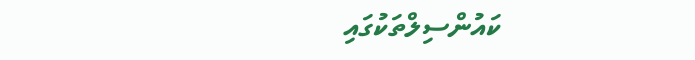ކައުންސިލްތަކުގައި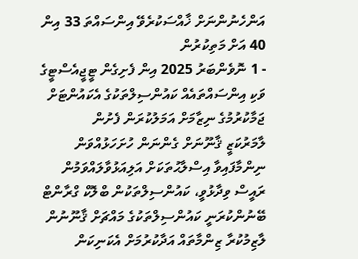އަންހެނުންނަށް ޚާއްސަކުރެވޭ އިންސައްތަ 33 އިން 40 އަށް މަތިކުރުން
- 1 ނޮވެންބަރު 2025 އިން ފެށިގެން ޓީޖީއެސްޓީގެ ވަކި އިންސައްތައެއް ކައުންސިލްތަކުގެ އެކައުންޓަށް ޖަމާކުރުމުގެ ނިޒާމަށް އަމަލުކުރަން ފެށުން
ލާމަރުކަޒީ ޤާނޫނަށް ގެންނަން ހުށަހަޅުއްވަން ނިންމާފައިވާ އިސްލާޙުތަކަށް އަލިއަޅުވާލައްވަމުން ރައީސް ވިދާޅުވީ، ކައުންސިލްތަކުން ބްލޮކް ގްރާންޓް ބޭނުންކުރަނީ ކައުންސިލްތަކުގެ މައްޗަށް ޤާނޫނުން ލާޒިމުކުރާ ޒިންމާތައް އަދާކުރުމަށް އެކަނިކަން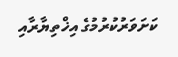ކަށަވަރުކުރުމުގެ އިޚްތިޔާރާއި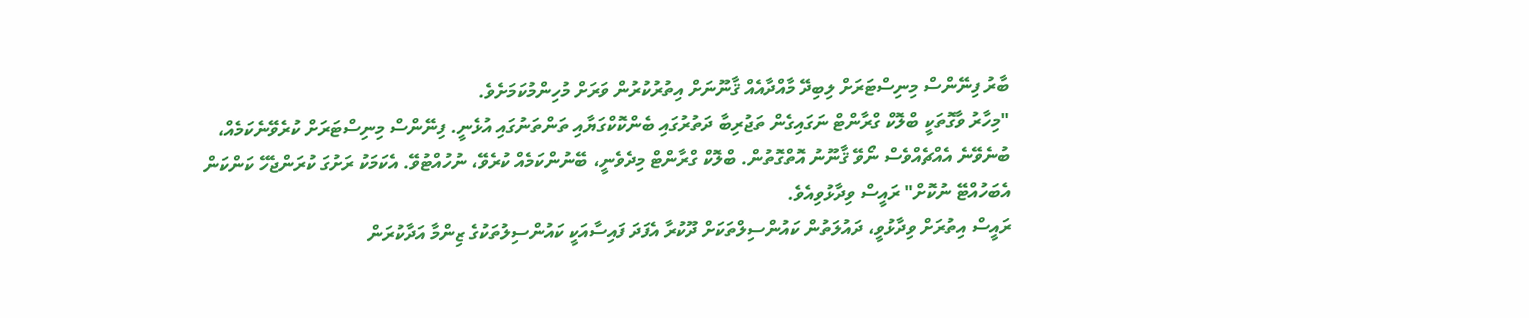ބާރު ފިނޭންސް މިނިސްޓަރަށް ލިބިދޭ މާއްދާއެއް ޤާނޫނަށް އިތުރުކުރުން ވަރަށް މުހިންމުކަމަށެވެ.
"މިހާރު ވާގޮތަކީ ބްލޮކް ގްރާންޓް ނަގައިގެން ތަޖުރިބާ ދަތުރުގައި ބެންކޮކްގަޔާއި ތަންތަނުގައި އުޅެނީ. ފިނޭންސް މިނިސްޓަރަށް ކުރެވޭނެކަމެއް، ބުނެވޭނެ އެއްޗެއްވެސް ނޯވޭ ޤާނޫނު އޮތްގޮތުން. ބްލޮކް ގްރާންޓް މިދެވެނީ، ބޭނުންކަމެއް ކުރެވޭ، ނުހުއްޓުވޭ. އެކަމަކު ރަށުގަ ކުރަންޖެހޭ ކަންކަން އެބަހުއްޓޭ ނުކޮށް" ރައީސް ވިދާޅުވިއެވެ.
ރައީސް އިތުރަށް ވިދާޅުވީ، ދައުލަތުން ކައުންސިލްތަކަށް ދޫކުރާ އެފަދަ ފައިސާއަކީ ކައުންސިލުތަކުގެ ޒިންމާ އަދާކުރަން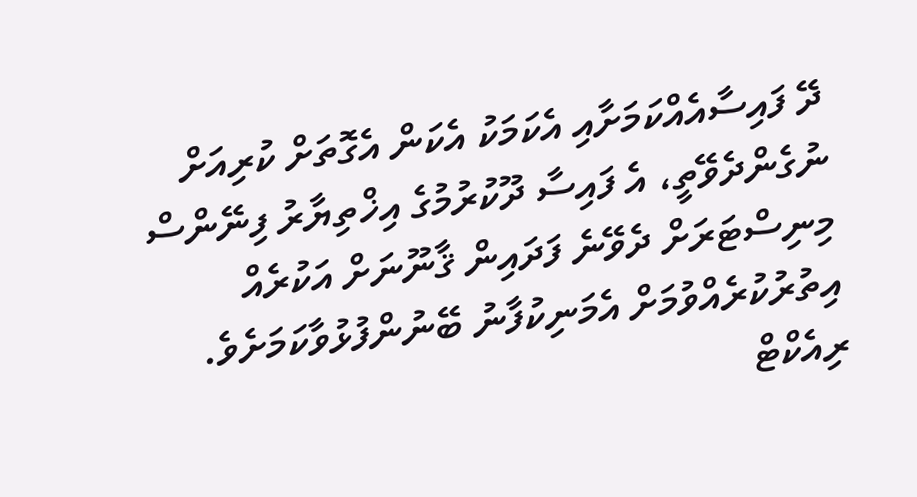ދޭ ފައިސާއެއްކަމަށާއި އެކަމަކު އެކަން އެގޮތަށް ކުރިއަށް ނުގެންދެވޭތީ، އެ ފައިސާ ދޫކުރުމުގެ އިޚްތިޔާރު ފިނޭންސް މިނިސްޓަރަށް ދެވޭނެ ފަދައިން ޤާނޫނަށް އަކުރެއް އިތުރުކުރެއްވުމަށް އެމަނިކުފާނު ބޭނުންފުޅުވާކަމަށެވެ.
ރިއެކްޓް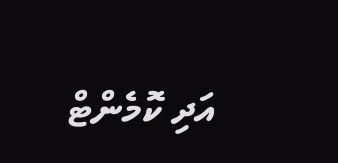އަދި ކޮމެންޓް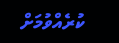ކުރެއްވުމަށް